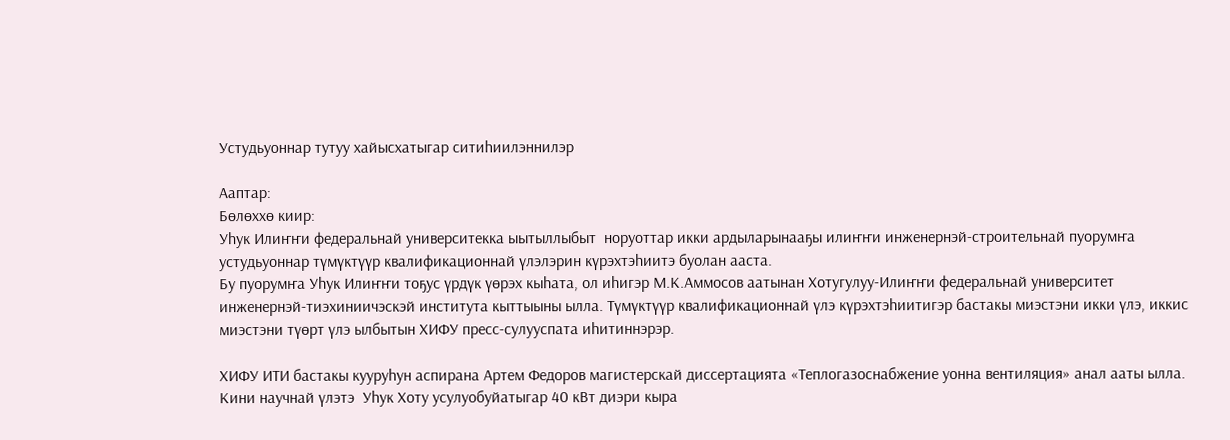Устудьуоннар тутуу хайысхатыгар ситиһиилэннилэр

Ааптар:
Бөлөххө киир:
Уһук Илиҥҥи федеральнай университекка ыытыллыбыт  норуоттар икки ардыларынааҕы илиҥҥи инженернэй-строительнай пуорумҥа устудьуоннар түмүктүүр квалификационнай үлэлэрин күрэхтэһиитэ буолан ааста.
Бу пуорумҥа Уһук Илиҥҥи тоҕус үрдүк үөрэх кыһата, ол иһигэр М.К.Аммосов аатынан Хотугулуу-Илиҥҥи федеральнай университет  инженернэй-тиэхиниичэскэй института кыттыыны ылла. Түмүктүүр квалификационнай үлэ күрэхтэһиитигэр бастакы миэстэни икки үлэ, иккис миэстэни түөрт үлэ ылбытын ХИФУ пресс-сулууспата иһитиннэрэр.

ХИФУ ИТИ бастакы кууруһун аспирана Артем Федоров магистерскай диссертацията «Теплогазоснабжение уонна вентиляция» анал ааты ылла. Кини научнай үлэтэ  Уһук Хоту усулуобуйатыгар 40 кВт диэри кыра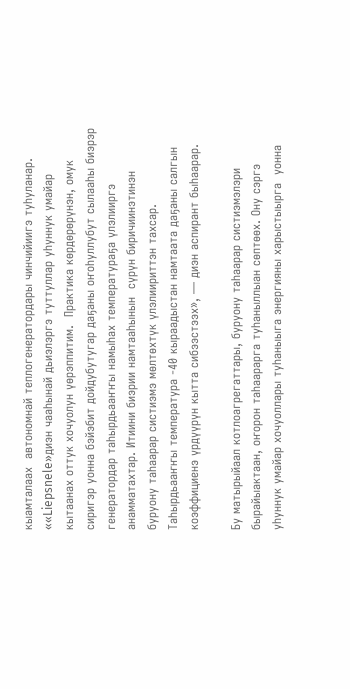кыамталаах  автономнай теплогенератордары чинчийиигэ туһуланар. ««Liepsnele»диэн чааһынай дьиэлэргэ туттуллар уһуннук умайар кытаанах оттук хочуолун үөрэппитим.  Практика көрдөрөрүнэн, омук сиригэр уонна бэйэбит дойдубутугар даҕаны оҥоһуллубут сылааһы биэрэр генератордар таһырдьааҥҥы намыһах температураҕа үлэлииргэ анамматахтар. Итиини биэрии намтааһынын  сүрүн биричиинэтинэн буруону таһаарар систиэмэ мөлтөхтүк үлэлиириттэн тахсар. Таһырдьааҥҥы температура -40 кыраадыстан намтаата даҕаны салгын коэффициенэ үрдүүрүн кытта сибээстээх», — диэн аспирант быһаарар.

Бу матырыйаал котлоагрегаттары, буруону таһаарар систиэмэлэри  бырайыактаан, оҥорон таһаарарга туһаныллыан сөптөөх. Ону сэргэ уһуннук умайар хочуоллары туһаныыга энергияны харыстыырга  уонна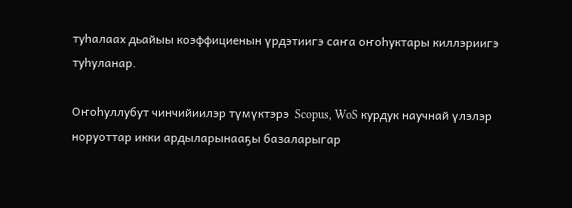туһалаах дьайыы коэффициенын үрдэтиигэ саҥа оҥоһуктары киллэриигэ туһуланар.

Оҥоһуллубут чинчийиилэр түмүктэрэ  Scopus, WoS курдук научнай үлэлэр  норуоттар икки ардыларынааҕы базаларыгар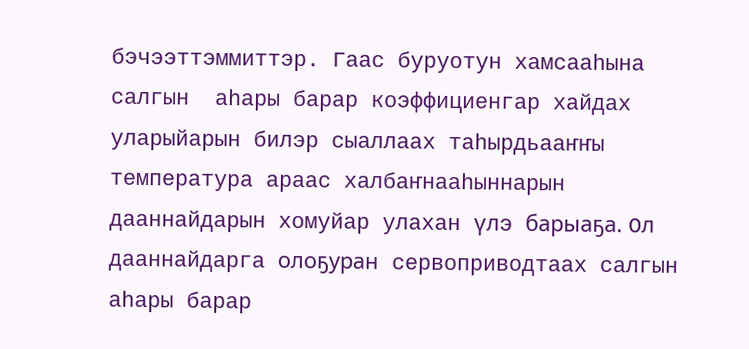бэчээттэммиттэр. Гаас буруотун хамсааһына салгын  аһары барар коэффициенгар хайдах уларыйарын билэр сыаллаах таһырдьааҥҥы температура араас халбаҥнааһыннарын дааннайдарын хомуйар улахан үлэ барыаҕа. Ол дааннайдарга олоҕуран сервоприводтаах салгын аһары барар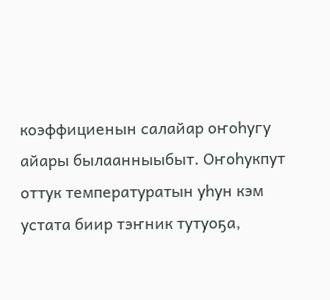коэффициенын салайар оҥоһугу айары былаанныыбыт. Оҥоһукпут оттук температуратын уһун кэм устата биир тэҥник тутуоҕа,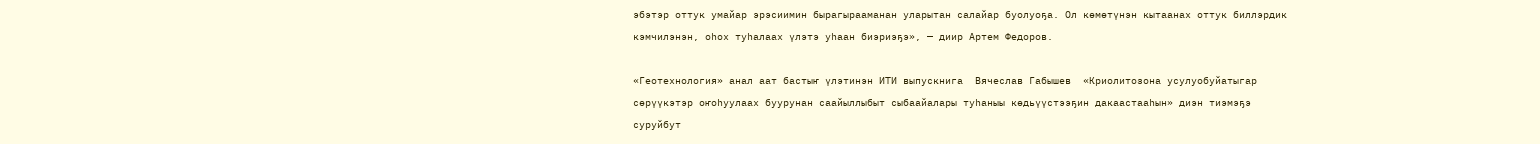эбэтэр оттук умайар эрэсиимин бырагырааманан уларытан салайар буолуоҕа. Ол көмөтүнэн кытаанах оттук биллэрдик кэмчилэнэн, оһох туһалаах үлэтэ уһаан биэриэҕэ», — диир Артем Федоров.

«Геотехнология» анал аат бастыҥ үлэтинэн ИТИ выпускнига  Вячеслав Габышев  «Криолитозона усулуобуйатыгар сөрүүкэтэр оҥоһуулаах буурунан саайыллыбыт сыбаайалары туһаныы көдьүүстээҕин дакаастааһын» диэн тиэмэҕэ суруйбут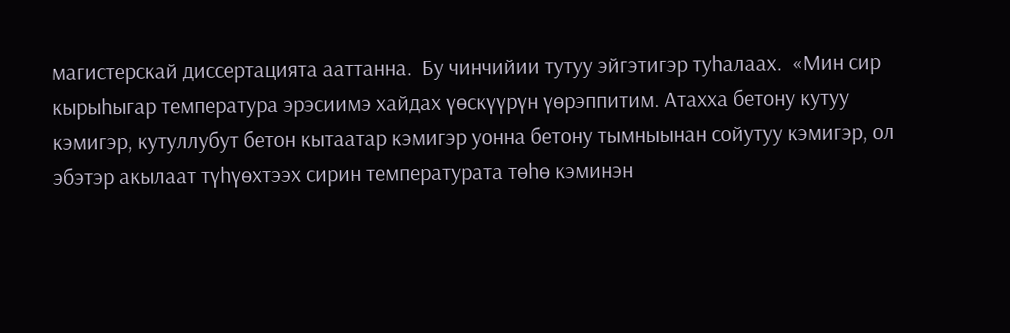магистерскай диссертацията ааттанна.  Бу чинчийии тутуу эйгэтигэр туһалаах.  «Мин сир кырыһыгар температура эрэсиимэ хайдах үөскүүрүн үөрэппитим. Атахха бетону кутуу кэмигэр, кутуллубут бетон кытаатар кэмигэр уонна бетону тымныынан сойутуу кэмигэр, ол эбэтэр акылаат түһүөхтээх сирин температурата төһө кэминэн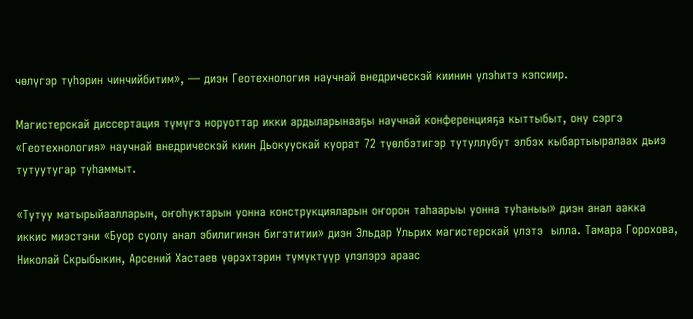чөлүгэр түһэрин чинчийбитим», — диэн Геотехнология научнай внедрическэй киинин үлэһитэ кэпсиир.

Магистерскай диссертация түмүгэ норуоттар икки ардыларынааҕы научнай конференцияҕа кыттыбыт, ону сэргэ «Геотехнология» научнай внедрическэй киин Дьокуускай куорат 72 түөлбэтигэр тутуллубут элбэх кыбартыыралаах дьиэ тутуутугар туһаммыт.

«Тутуу матырыйаалларын, оҥоһуктарын уонна конструкцияларын оҥорон таһаарыы уонна туһаныы» диэн анал аакка иккис миэстэни «Буор суолу анал эбилигинэн бигэтитии» диэн Эльдар Ульрих магистерскай үлэтэ  ылла. Тамара Горохова, Николай Скрыбыкин, Арсений Хастаев үөрэхтэрин түмүктүүр үлэлэрэ араас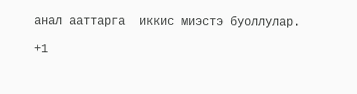анал ааттарга  иккис миэстэ буоллулар.

+1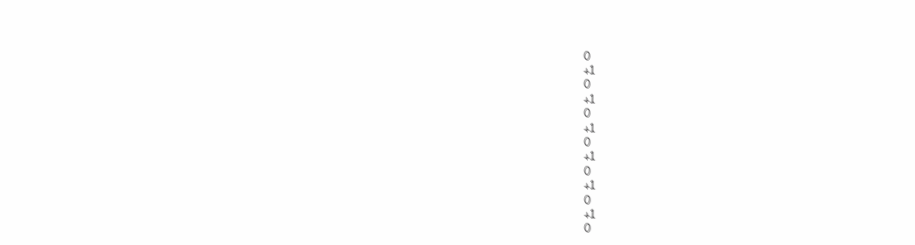0
+1
0
+1
0
+1
0
+1
0
+1
0
+1
0